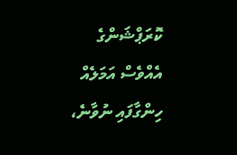ކޮރަޕްޝަންގެ އެއްވެސް އަމަލެއް ހިންގާފައި ނުވާނެ،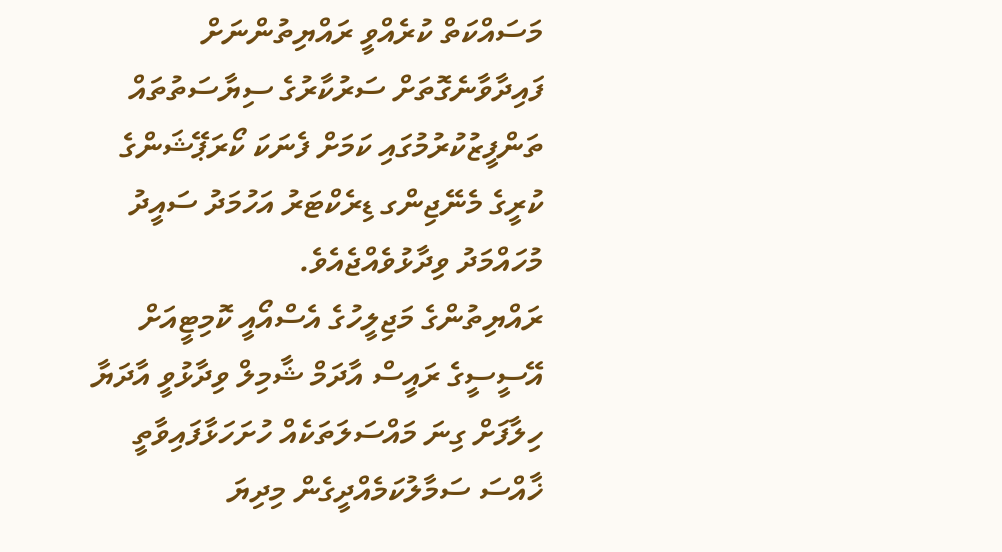މަސައްކަތް ކުރެއްވީ ރައްޔިތުންނަށް ފައިދާވާނެގޮތަށް ސަރުކާރުގެ ސިޔާސަތުތައް ތަންފީޒުކުރުމުގައި ކަމަށް ފެނަކަ ކޯރަޕޭޝަންގެ ކުރީގެ މެނޭޖިންގ ޑިރެކްޓަރު އަހުމަދު ސައީދު މުހައްމަދު ވިދާޅުވެއްޖެއެވެ.
ރައްޔިތުންގެ މަޖިލީހުގެ އެސްއޯއީ ކޮމިޓީއަށް އޭސީސީގެ ރައީސް އާދަމް ޝާމިލް ވިދާޅުވީ އާދަޔާ ހިލާފަށް ގިނަ މައްސަލަތަކެއް ހުށަހަޅާފައިވާތީ ޚާއްސަ ސަމާލުކަމެއްދީގެން މިދިޔަ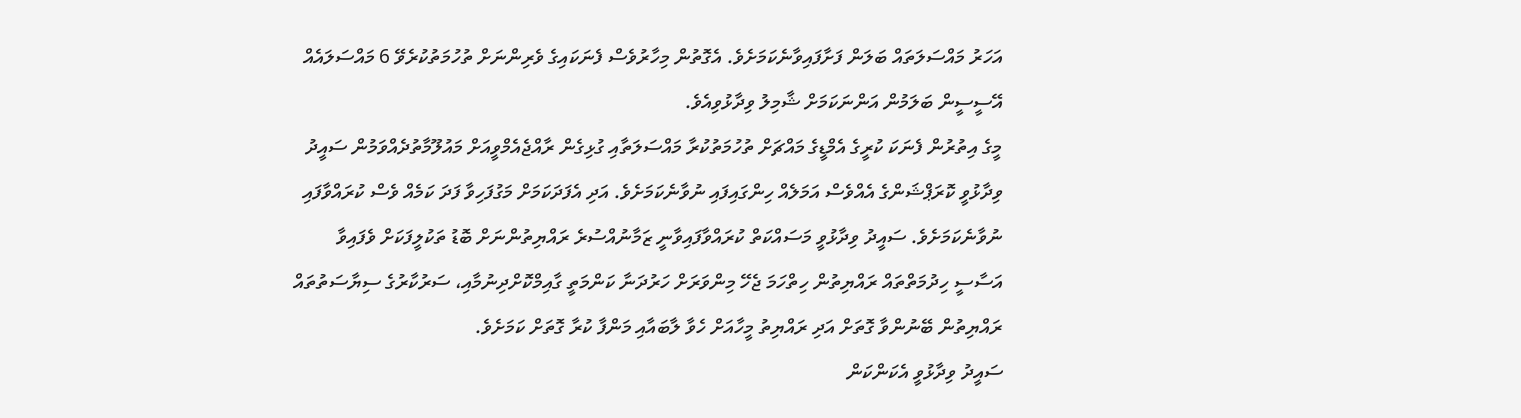އަހަރު މައްސަލަތައް ބަލަން ފަށާފައިވާނެކަމަށެވެ. އެގޮތުން މިހާރުވެސް ފެނަކައިގެ ވެރިންނަށް ތުހުމަތުކުރެވޭ 6 މައްސަލައެއް އޭސީސީން ބަލަމުން އަންނަކަމަށް ޝާމިލު ވިދާޅުވިއެވެ.
މީގެ އިތުރުން ފެނަކަ ކުރީގެ އެމްޑީގެ މައްޗަށް ތުހުމަތުކުރާ މައްސަލަތާއި ގުޅިގެން ރާއްޖެއެމްވީއަށް މައުލޫމާތުދެއްވަމުން ސައީދު ވިދާޅުވީ ކޮރަޕްޝަންގެ އެއްވެސް އަމަލެއް ހިންގައިފައި ނުވާނެކަމަށެވެ. އަދި އެފަދަކަމަށް މަގުފަހިވާ ފަދަ ކަމެއް ވެސް ކުރައްވާފައި ނުވާނެކަމަށެވެ. ސައީދު ވިދާޅުވީ މަސައްކަތް ކުރައްވާފައިވާނީ ޒަމާނުއްސުރެ ރައްޔިތުންނަށް ބޮޑު ތަކުލީފަކަށް ވެފައިވާ އަސާސީ ހިދުމަތްތައް ރައްޔިތުން ހިތްހަމަ ޖެހޭ މިންވަރަށް ހަރުދަނާ ކަންމަތީ ގާއިމްކޮށްދިނުމާއި، ސަރުކާރުގެ ސިޔާސަތުތައް ރައްޔިތުން ބޭނުންވާ ގޮތަށް އަދި ރައްޔިތު މީހާއަށް ހެވާ ލާބައާއި މަންފާ ކުރާ ގޮތަށް ކަމަށެވެ.
ސައީދު ވިދާޅުވީ އެކަންކަން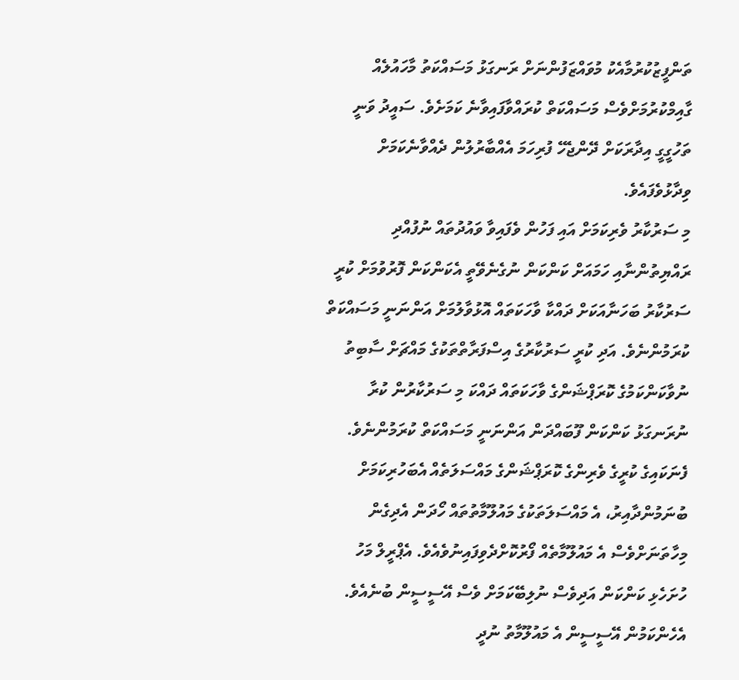ތަންފީޒުކުރުމާއެކު މުވައްޒަފުންނަށް ރަނގަޅު މަސައްކަތު މާހައުލެއް ގާއިމްކުރުމަށްވެސް މަސައްކަތް ކުރައްވާފައިވާނެ ކަމަށެވެ. ސައީދު ވަނީ ތަހުގީގީ އިދާރަކަށް ދޭންޖެހޭ ފުރިހަމަ އެއްބާރުލުން ދެއްވާނެކަމަށް ވިދާޅުވެފައެވެ.
މި ސަރުކާރު ވެރިކަމަށް އައި ފަހުން ވެފައިވާ ވައުދުތައް ނުފުއްދި ރައްޔިތުންނާއި ހަމައަށް ކަންކަން ނުގެނެވޭތީ އެކަންކަން ފޮރުވުމަށް ކުރީ ސަރުކާރު ބަހަނާއަކަށް ދައްކާ ވާހަކަތައް އޮޅުވާލުމަށް އަންނަނީ މަސައްކަތް ކުރަމުންނެވެ. އަދި ކުރީ ސަރުކާރުގެ އިސްފަރާތްތަކުގެ މައްޗަށް ސާބިތު ނުވާކަންކަމުގެ ކޮރަޕްޝަންގެ ވާހަކަތައް ދައްކަ މި ސަރުކާރުން ކުރާ ނުރަނގަޅު ކަންކަން ފޫބައްދަން އަންނަނީ މަސައްކަތް ކުރަމުންނެވެ.
ފެނަކައިގެ ކުރީގެ ވެރިންގެ ކޮރަޕްޝަންގެ މައްސަލަތެއް އެބަހުރިކަމަށް ބުނަމުންދާއިރު، އެ މައްސަލަތަކުގެ މައުލޫމާތުތައް ހޯދަން އެދިގެން މިހާތަނަށްވެސް އެ މައުލޫމާތެއް ފޯރުކޮށްދެވިފައިނުވެއެވެ. އެޕްރީލް މަހު ހުށަހެޅި ކަންކަން އަދިވެސް ނުލިބޭކަމަށް ވެސް އޭސީސީން ބުނެއެވެ. އެހެންކަމުން އޭސީސީން އެ މައުލޫމާތު ނުދީ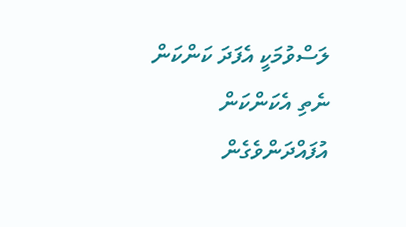ލަސްވުމަކީ އެފަދަ ކަންކަން ނެތި އެކަންކަން އުފައްދަންވެގެން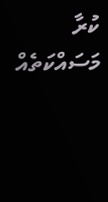ކުރާ މަސައްކަތެއް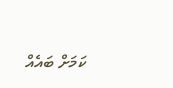ކަމަށް ބައެއް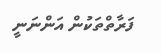ފަރާތްތަކުން އަންނަނީ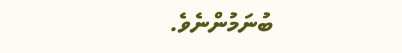ބުނަމުންނެވެ.